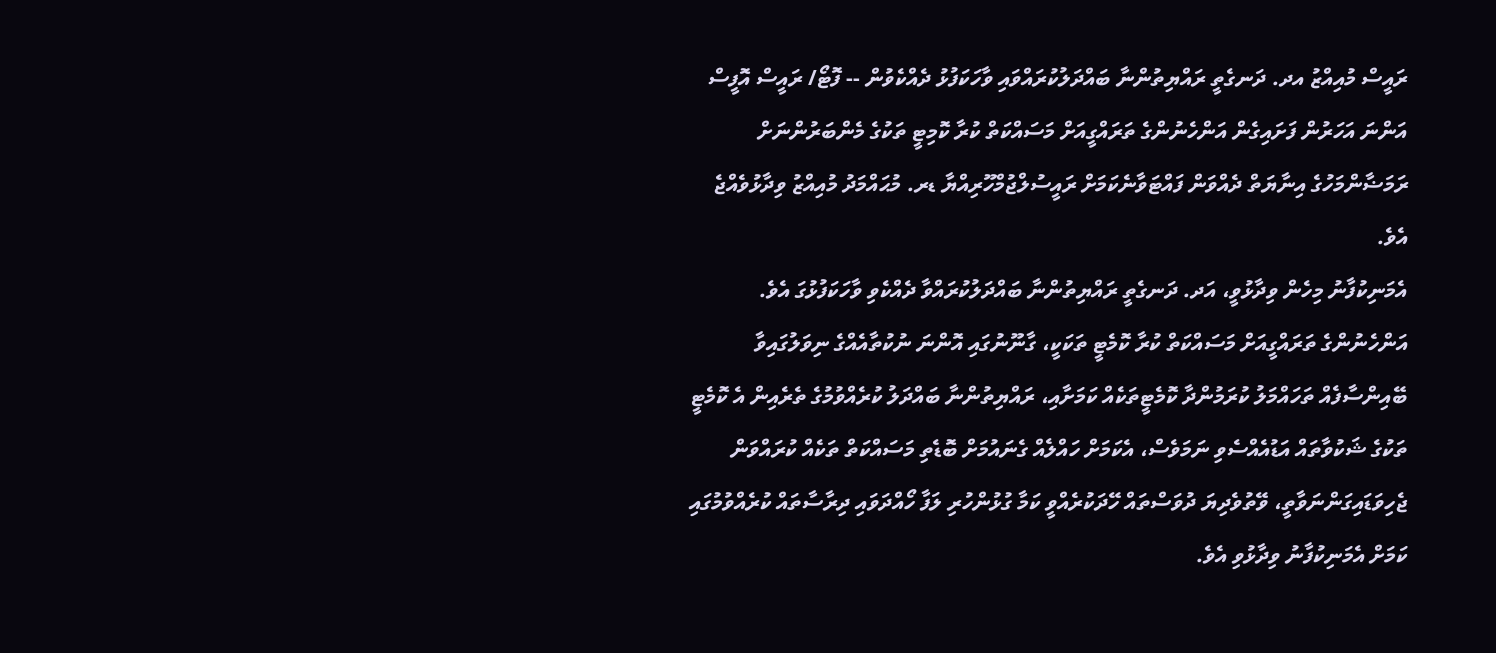ރައީސް މުއިއްޒު އދ. ދަނގެތީ ރައްޔިތުންނާ ބައްދަލުކުރައްވައި ވާހަކަފުޅު ދެއްކެވުން -- ފޮޓޯ/ ރައީސް އޮފީސް
އަންނަ އަހަރުން ފަށައިގެން އަންހެނުންގެ ތަރައްގީއަށް މަސައްކަތް ކުރާ ކޮމިޓީ ތަކުގެ މެންބަރުންނަށް ރަމަޟާންމަހުގެ އިނާޔަތް ދެއްވަން ފައްޓަވާނެކަމަށް ރައީސުލްޖުމްހޫރިއްޔާ ޑރ. މުޙައްމަދު މުއިއްޒު ވިދާޅުވެއްޖެ އެވެ.
އެމަނިކުފާނު މިހެން ވިދާޅުވީ، އަދ. ދަނގެތީ ރައްޔިތުންނާ ބައްދަލުކުރައްވާ ދެއްކެވި ވާހަކަފުޅުގަ އެވެ.
އަންހެނުންގެ ތަރައްގީއަށް މަސައްކަތް ކުރާ ކޮމެޓީ ތަކަކީ، ގާނޫނުގައި އޮންނަ ނުކުތާއެއްގެ ނިވަލުގައިވާ ބޭއިންސާފެއް ތަހައްމަލު ކުރަމުންދާ ކޮމެޓީތަކެއް ކަމަށާއި، ރައްޔިތުންނާ ބައްދަލު ކުރެއްވުމުގެ ތެރެއިން އެ ކޮމެޓީ ތަކުގެ ޝަކުވާތައް އަޑުއެއްސެވި ނަމަވެސް، އެކަމަށް ހައްލެއް ގެނައުމަށް ބޮޑެތި މަސައްކަތް ތަކެއް ކުރައްވަން ޖެހިވަޑައިގަންނަވާތީ، ވޭތުވެދިޔަ ދުވަސްތައް ހޭދަކުރެއްވީ ކަމާ ގުޅުންހުރި ލަފާ ހޯއްދަވައި ދިރާސާތައް ކުރެއްވުމުގައި ކަމަށް އެމަނިކުފާނު ވިދާޅުވި އެވެ.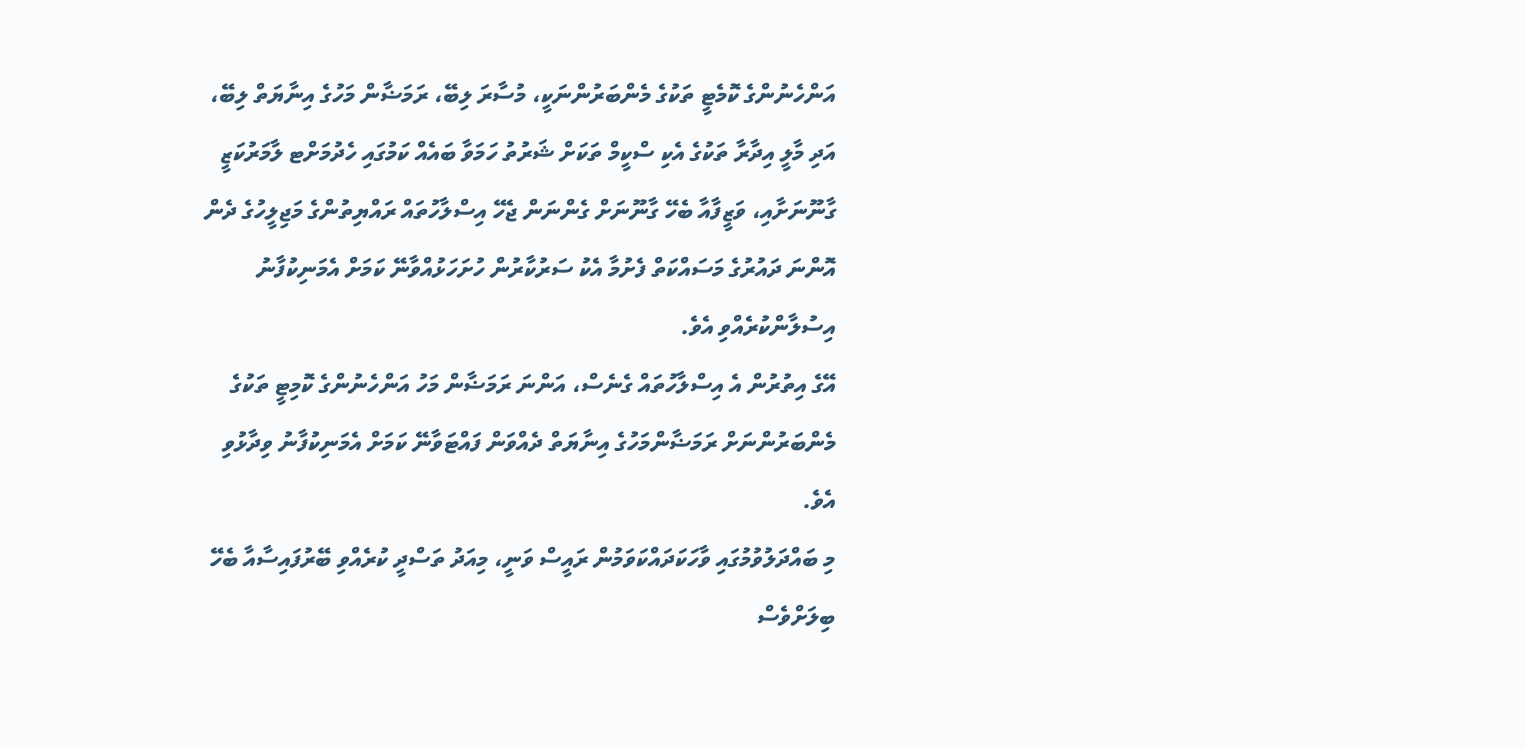އަންހެނުންގެ ކޮމެޓީ ތަކުގެ މެންބަރުންނަކީ، މުސާރަ ލިބޭ، ރަމަޟާން މަހުގެ އިނާޔަތް ލިބޭ، އަދި މާލީ އިދާރާ ތަކުގެ އެކި ސްކީމް ތަކަށް ޝަރުތު ހަމަވާ ބައެއް ކަމުގައި ހެދުމަށްޓ ލާމަރުކަޒީ ގާނޫނަށާއި، ވަޒީފާއާ ބެހޭ ގާނޫނަށް ގެންނަން ޖެހޭ އިސްލާހުތައް ރައްޔިތުންގެ މަޖިލީހުގެ ދެން އޮންނަ ދައުރުގެ މަސައްކަތް ފެށުމާ އެކު ސަރުކާރުން ހުށަހަޅުއްވާނޭ ކަމަށް އެމަނިކުފާނު އިސުލާންކުރެއްވި އެވެ.
އޭގެ އިތުރުން އެ އިސްލާހުތައް ގެނެސް، އަންނަ ރަމަޟާން މަހު އަންހެނުންގެ ކޮމިޓީ ތަކުގެ މެންބަރުންނަށް ރަމަޟާންމަހުގެ އިނާޔަތް ދެއްވަން ފައްޓަވާނޭ ކަމަށް އެމަނިކުފާނު ވިދާޅުވި އެވެ.
މި ބައްދަލުވުމުގައި ވާހަކަދައްކަވަމުން ރައީސް ވަނީ، މިއަދު ތަސްދީ ކުރެއްވި ބޭރުފައިސާއާ ބެހޭ ބިލަށްވެސް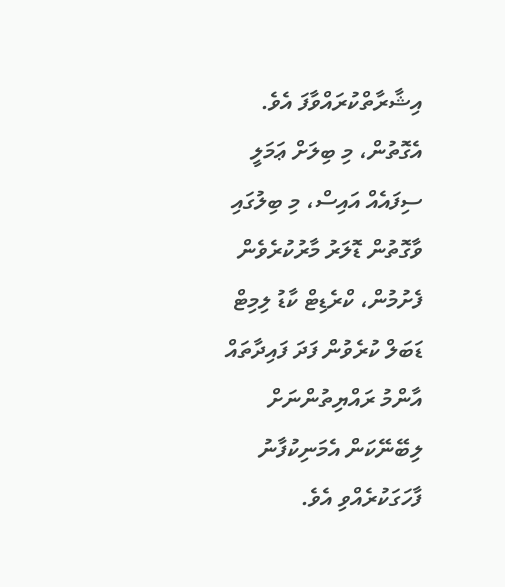އިޝާރާތްކުރައްވާފަ އެވެ.
އެގޮތުން، މި ބިލަށް ޢަމަލީ ސިފައެއް އައިސް، މި ބިލުގައި ވާގޮތުން ޑޮލަރު މާރުކުރެވެން ފެށުމުން، ކްރެޑިޓް ކާޑު ލިމިޓް ޑަބަލް ކުރެވުން ފަދަ ފައިދާތައް އާންމު ރައްޔިތުންނަށް ލިބޭނޭކަން އެމަނިކުފާނު ފާހަގަކުރެއްވި އެވެ.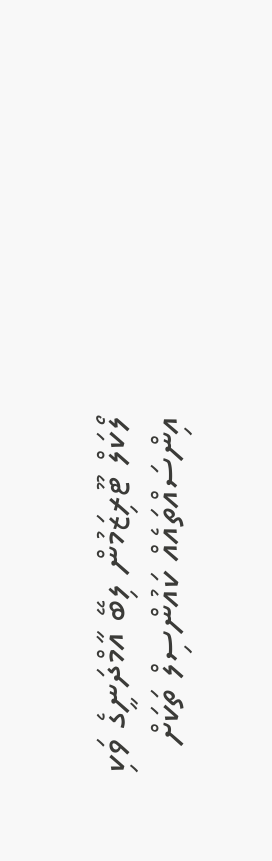ލޯކަލް ޓޫރިޒަމުން ލިބޭ އާމްދަނީގެ ވަކި އިންސައްތައެއް ކައުންސިލް ތަކަށް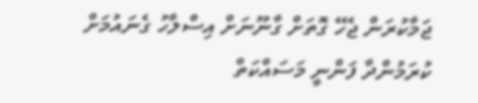ޖަމާކުރަން ޖެހޭ ގޮތަށް ގާނޫނަށް އިސްލާހު ގެނައުމަށް ކުރަމުންދާ ފަންނީ މަސައްކަތް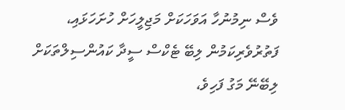ވެސް ނިމުނުހާ އަވަހަކަށް މަޖިލީހަށް ހުށަހަޅައި، ފަތުރުވެރިކަމުން ލިބޭ ޓެކްސް ސީދާ ކައުންސިލްތަކަށް ލިބޭނޭ މަގު ފަހިވެ،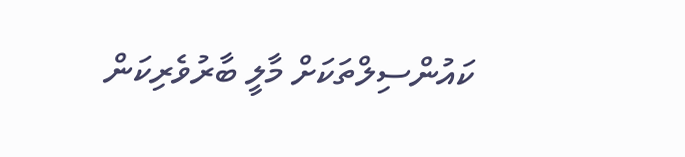ކައުންސިލްތަކަށް މާލީ ބާރުވެރިކަން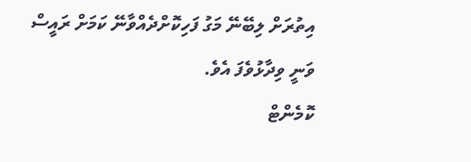އިތުރަށް ލިބޭނޭ މަގު ފަހިކޮށްދެއްވާނޭ ކަމަށް ރައީސް ވަނީ ވިދާޅުވެފަ އެވެ.
ކޮމެންޓް